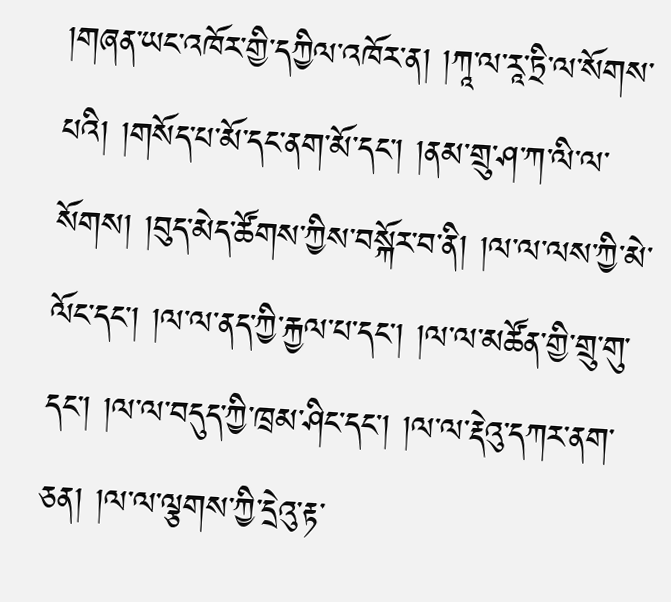།གཞན་ཡང་འཁོར་གྱི་དཀྱིལ་འཁོར་ན། །ཀཱ་ལ་རཱ་ཏྲི་ལ་སོགས་པའི། །གསོད་པ་མོ་དང་ནག་མོ་དང་། །ནམ་གྲུ་ཤ་ཀ་ལི་ལ་སོགས། །བུད་མེད་ཚོགས་ཀྱིས་བསྐོར་བ་ནི། །ལ་ལ་ལས་ཀྱི་མེ་ལོང་དང་། །ལ་ལ་ནད་ཀྱི་རྐྱལ་པ་དང་། །ལ་ལ་མཚོན་གྱི་གྲུ་གུ་དང་། །ལ་ལ་བདུད་ཀྱི་ཁྲམ་ཤིང་དང་། །ལ་ལ་རྡེའུ་དཀར་ནག་ཅན། །ལ་ལ་ལྕགས་ཀྱི་དྲེའུ་རྟ་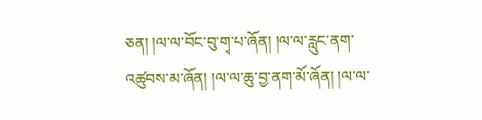ཅན། །ལ་ལ་བོང་བུ་གྭ་པ་ཞོན། །ལ་ལ་རླུང་ནག་འཚུབས་མ་ཞོན། །ལ་ལ་ཆུ་བྱ་ནག་མོ་ཞོན། །ལ་ལ་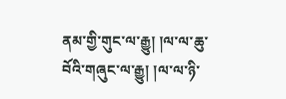ནམ་གྱི་གུང་ལ་རྒྱུ། །ལ་ལ་ཆུ་བོའི་གཞུང་ལ་རྒྱུ། །ལ་ལ་ཉི་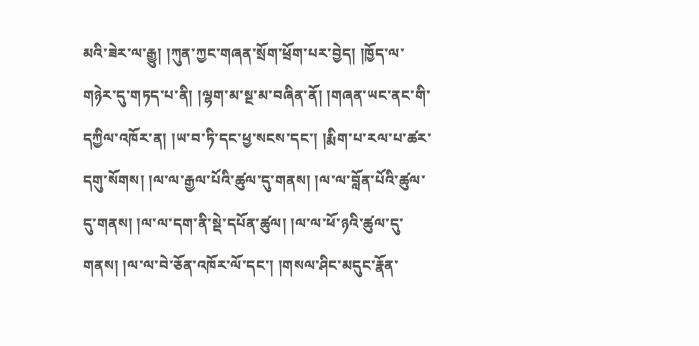མའི་ཟེར་ལ་རྒྱུ། །ཀུན་ཀྱང་གཞན་སྲོག་ཕྲོག་པར་བྱེད། །ཁྱོད་ལ་གཉེར་དུ་གཏད་པ་ནི། །ལྷག་མ་སྔ་མ་བཞིན་ནོ། །གཞན་ཡང་ནང་གི་དཀྱིལ་འཁོར་ན། །ཡ་བ་ཏི་དང་ཕྱ་སངས་དང་། །རྨིག་པ་རལ་པ་ཚར་དགུ་སོགས། །ལ་ལ་རྒྱལ་པོའི་ཚུལ་དུ་གནས། །ལ་ལ་བློན་པོའི་ཚུལ་དུ་གནས། །ལ་ལ་དག་ནི་སྡེ་དཔོན་ཚུལ། །ལ་ལ་ཕོ་ཉའི་ཚུལ་དུ་གནས། །ལ་ལ་བེ་ཅོན་འཁོར་ལོ་དང་། །གསལ་ཤིང་མདུང་རྣོན་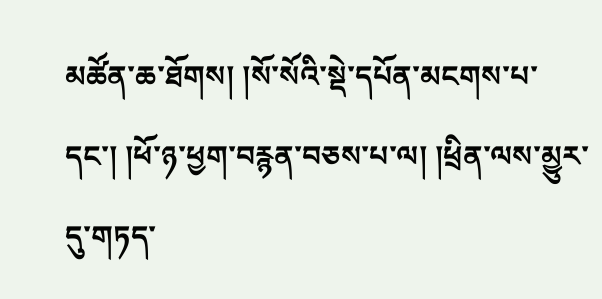མཚོན་ཆ་ཐོགས། །སོ་སོའི་སྡེ་དཔོན་མངགས་པ་དང་། །ཕོ་ཉ་ཕྱག་བརྙན་བཅས་པ་ལ། །ཕྲིན་ལས་མྱུར་དུ་གཏད་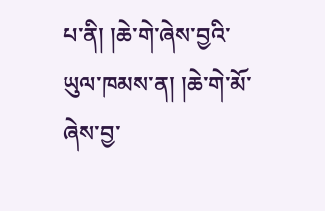པ་ནི། །ཆེ་གེ་ཞེས་བྱའི་ཡུལ་ཁམས་ན། །ཆེ་གེ་མོ་ཞེས་བྱ་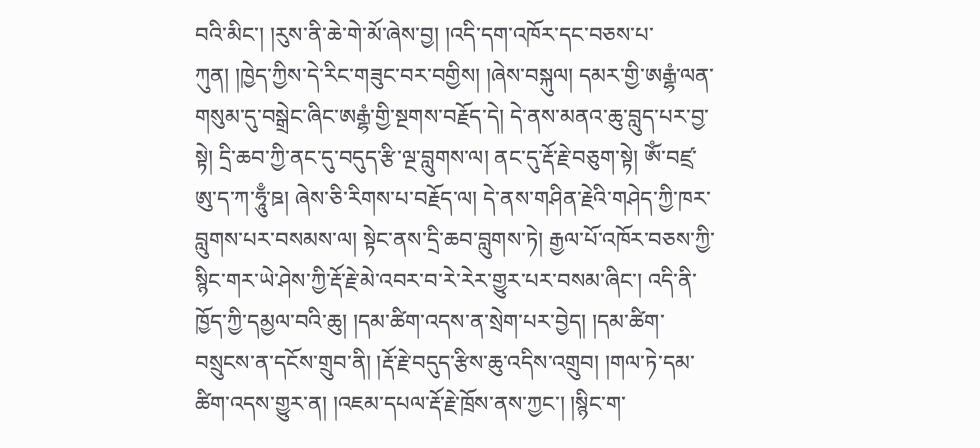བའི་མིང་། །རུས་ནི་ཆེ་གེ་མོ་ཞེས་བྱ། །འདི་དག་འཁོར་དང་བཅས་པ་ཀུན། །ཁྱེད་ཀྱིས་དེ་རིང་གཟུང་བར་བགྱིས། །ཞེས་བསྐུལ། དམར་གྱི་ཨརྒྷཾ་ལན་གསུམ་དུ་བསྒྲེང་ཞིང་ཨརྒྷཾ་གྱི་སྔགས་བརྗོད་དེ། དེ་ནས་མནའ་ཆུ་བླུད་པར་བྱ་སྟེ། དྲི་ཆབ་ཀྱི་ནང་དུ་བདུད་རྩི་ལྔ་བླུགས་ལ། ནང་དུ་རྡོ་རྗེ་བཅུག་སྟེ། ཨོཾ་བཛྲ་ཨུ་ད་ཀ་ཧཱུྃ་ཋ། ཞེས་ཅི་རིགས་པ་བརྗོད་ལ། དེ་ནས་གཤིན་རྗེའི་གཤེད་ཀྱི་ཁར་བླུགས་པར་བསམས་ལ། སྟེང་ནས་དྲི་ཆབ་བླུགས་ཏེ། རྒྱལ་པོ་འཁོར་བཅས་ཀྱི་སྙིང་གར་ཡེ་ཤེས་ཀྱི་རྡོ་རྗེ་མེ་འབར་བ་རེ་རེར་གྱུར་པར་བསམ་ཞིང་། འདི་ནི་ཁྱོད་ཀྱི་དམྱལ་བའི་ཆུ། །དམ་ཚིག་འདས་ན་སྲེག་པར་བྱེད། །དམ་ཚིག་བསྲུངས་ན་དངོས་གྲུབ་ནི། །རྡོ་རྗེ་བདུད་རྩིས་ཆུ་འདིས་འགྲུབ། །གལ་ཏེ་དམ་ཚིག་འདས་གྱུར་ན། །འཇམ་དཔལ་རྡོ་རྗེ་ཁྲོས་ནས་ཀྱང་། །སྙིང་ག་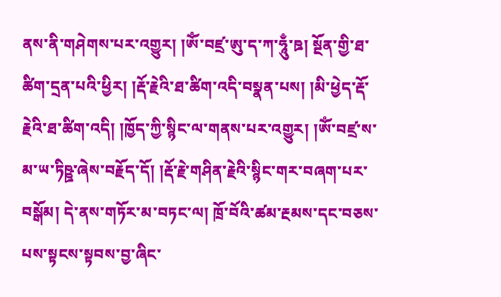ནས་ནི་གཤེགས་པར་འགྱུར། །ཨོཾ་བཛྲ་ཨུ་ད་ཀ་ཧཱུྃ་ཋ། སྔོན་གྱི་ཐ་ཚིག་དྲན་པའི་ཕྱིར། །རྡོ་རྗེའི་ཐ་ཚིག་འདི་བསྣན་པས། །མི་ཕྱེད་རྡོ་རྗེའི་ཐ་ཚིག་འདི། །ཁྱོད་ཀྱི་སྙིང་ལ་གནས་པར་འགྱུར། །ཨོཾ་བཛྲ་ས་མ་ཡ་ཏིཥྛ་ཞེས་བརྗོད་དོ། །རྡོ་རྗེ་གཤིན་རྗེའི་སྙིང་གར་བཞག་པར་བསྒོམ། དེ་ནས་གཏོར་མ་བཏང་ལ། ཁྲོ་བོའི་ཚམ་རྔམས་དང་བཅས་པས་སྟངས་སྟབས་བྱ་ཞིང་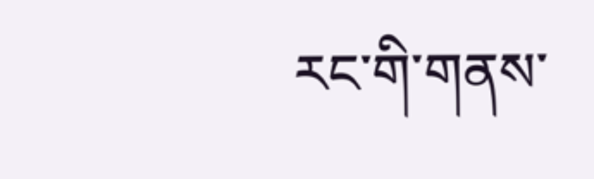རང་གི་གནས་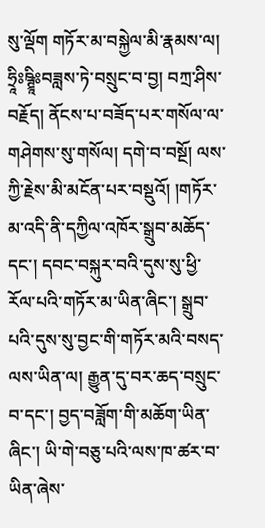སུ་ལྡོག གཏོར་མ་བསྐྱེལ་མི་རྣམས་ལ། ཧྲཱིཿཥྚྲཱིཿབཟླས་ཏེ་བསྲུང་བ་བྱ། བཀྲ་ཤིས་བརྗོད། ནོངས་པ་བཟོད་པར་གསོལ་ལ་གཤེགས་སུ་གསོལ། དགེ་བ་བསྔོ། ལས་ཀྱི་རྗེས་མི་མངོན་པར་བསྡུའོ། །གཏོར་མ་འདི་ནི་དཀྱིལ་འཁོར་སྒྲུབ་མཆོད་དང་། དབང་བསྐུར་བའི་དུས་སུ་ཕྱི་རོལ་པའི་གཏོར་མ་ཡིན་ཞིང་། སྒྲུབ་པའི་དུས་སུ་བྱང་གི་གཏོར་མའི་བསད་ལས་ཡིན་ལ། རྒྱུན་དུ་བར་ཆད་བསྲུང་བ་དང་། བྱད་བཟློག་གི་མཆོག་ཡིན་ཞིང་། ཡི་གེ་བཅུ་པའི་ལས་ཁ་ཚར་བ་ཡིན་ཞེས་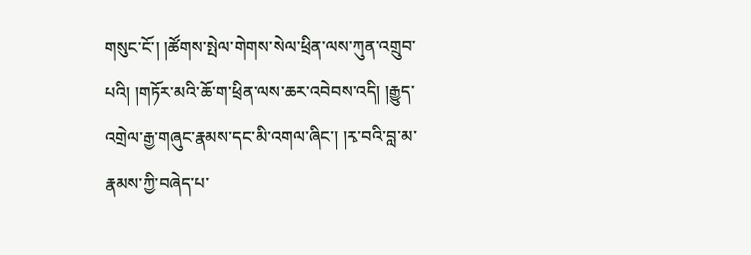གསུང་ངོ་། །ཚོགས་སྤེལ་གེགས་སེལ་ཕྲིན་ལས་ཀུན་འགྲུབ་པའི། །གཏོར་མའི་ཆོ་ག་ཕྲིན་ལས་ཆར་འབེབས་འདི། །རྒྱུད་འགྲེལ་རྒྱ་གཞུང་རྣམས་དང་མི་འགལ་ཞིང་། །རྭ་བའི་བླ་མ་རྣམས་ཀྱི་བཞེད་པ་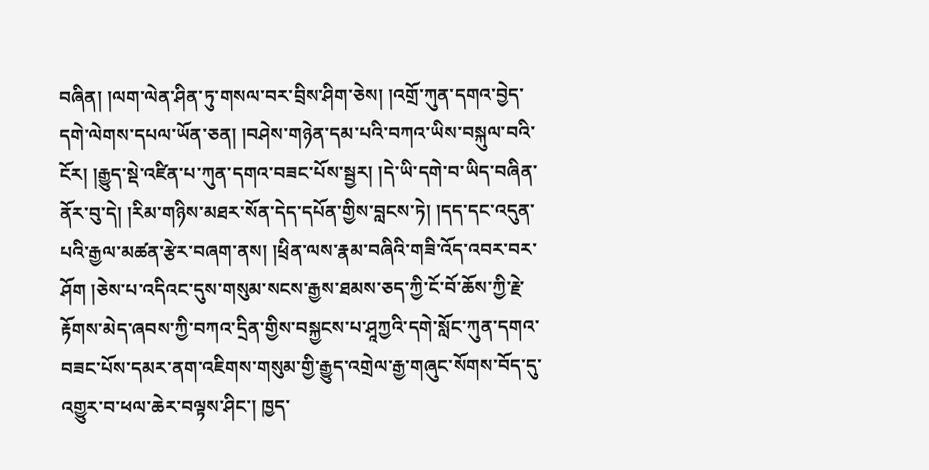བཞིན། །ལག་ལེན་ཤིན་ཏུ་གསལ་བར་བྲིས་ཤིག་ཅེས། །འགྲོ་ཀུན་དགའ་བྱེད་དགེ་ལེགས་དཔལ་ཡོན་ཅན། །བཤེས་གཉེན་དམ་པའི་བཀའ་ཡིས་བསྐུལ་བའི་ངོར། །རྒྱུད་སྡེ་འཛིན་པ་ཀུན་དགའ་བཟང་པོས་སྦྱར། །དེ་ཡི་དགེ་བ་ཡིད་བཞིན་ནོར་བུ་དེ། །རིམ་གཉིས་མཐར་སོན་དེད་དཔོན་གྱིས་བླངས་ཏེ། །དད་དང་འདུན་པའི་རྒྱལ་མཚན་རྩེར་བཞག་ནས། །ཕྲིན་ལས་རྣམ་བཞིའི་གཟི་འོད་འབར་བར་ཤོག །ཅེས་པ་འདིའང་དུས་གསུམ་སངས་རྒྱས་ཐམས་ཅད་ཀྱི་ངོ་བོ་ཆོས་ཀྱི་རྗེ་རྟོགས་མེད་ཞབས་ཀྱི་བཀའ་དྲིན་གྱིས་བསྐྱངས་པ་ཤཱཀྱའི་དགེ་སློང་ཀུན་དགའ་བཟང་པོས་དམར་ནག་འཇིགས་གསུམ་གྱི་རྒྱུད་འགྲེལ་རྒྱ་གཞུང་སོགས་བོད་དུ་འགྱུར་བ་ཕལ་ཆེར་བལྟས་ཤིང་། ཁྱད་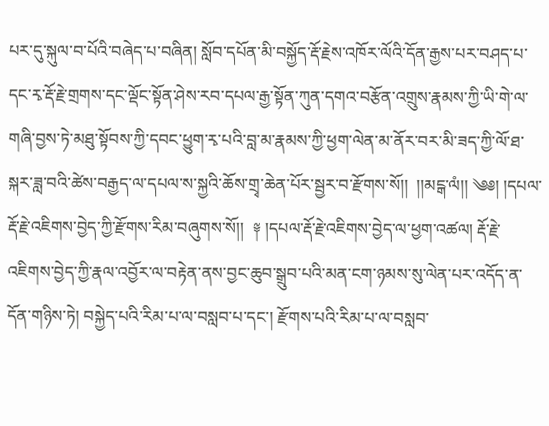པར་དུ་སྐུལ་བ་པོའི་བཞེད་པ་བཞིན། སློབ་དཔོན་མི་བསྐྱོད་རྡོ་རྗེས་འཁོར་ལོའི་དོན་རྒྱས་པར་བཤད་པ་དང་རྭ་རྡོ་རྗེ་གྲགས་དང་ལྡོང་སྟོན་ཤེས་རབ་དཔལ་རྒྱ་སྟོན་ཀུན་དགའ་བརྩོན་འགྲུས་རྣམས་ཀྱི་ཡི་གེ་ལ་གཞི་བྱས་ཏེ་མཐུ་སྟོབས་ཀྱི་དབང་ཕྱུག་རྭ་པའི་བླ་མ་རྣམས་ཀྱི་ཕྱག་ལེན་མ་ནོར་བར་མི་ཟད་ཀྱི་ལོ་ཐ་སྐར་ཟླ་བའི་ཚེས་བརྒྱད་ལ་དཔལ་ས་སྐྱའི་ཆོས་གྲྭ་ཆེན་པོར་སྦྱར་བ་རྫོགས་སོ།།  །།མངྒ་ལཾ།། ༄༅། །དཔལ་རྡོ་རྗེ་འཇིགས་བྱེད་ཀྱི་རྫོགས་རིམ་བཞུགས་སོ།།  ༈ །དཔལ་རྡོ་རྗེ་འཇིགས་བྱེད་ལ་ཕྱག་འཚལ། རྡོ་རྗེ་འཇིགས་བྱེད་ཀྱི་རྣལ་འབྱོར་ལ་བརྟེན་ནས་བྱང་ཆུབ་སྒྲུབ་པའི་མན་ངག་ཉམས་སུ་ལེན་པར་འདོད་ན་དོན་གཉིས་ཏེ། བསྐྱེད་པའི་རིམ་པ་ལ་བསླབ་པ་དང་། རྫོགས་པའི་རིམ་པ་ལ་བསླབ་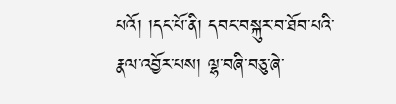པའོ། །དང་པོ་ནི། དབང་བསྐུར་བ་ཐོབ་པའི་རྣལ་འབྱོར་པས། ལྷ་བཞི་བཅུ་ཞེ་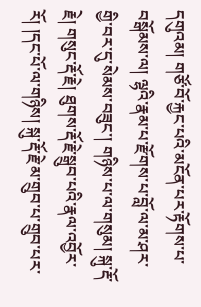དགུའམ། གཙོ་བོ་རྐྱང་པའི་མངོན་པར་རྟོགས་པ་བསྒོམས་ལ། ལྷའི་རྣམ་པ་རྫོགས་པ་བློ་ལ་མ་ཤར་གྱི་བར་དུ་སེམས་བཟུང་། གཉིས་པ་ལ་གསུམ། སྐུ་རྡོ་རྗེ། གསུང་རྡོ་རྗེ། ཐུགས་རྡོ་རྗེ་སྒྲུབ་པའི་རྣལ་འབྱོར་རོ། །དང་པོ་ལ་གཉིས། སྐུ་རྡོ་རྗེ་མ་གྲུབ་པ་གྲུབ་པར་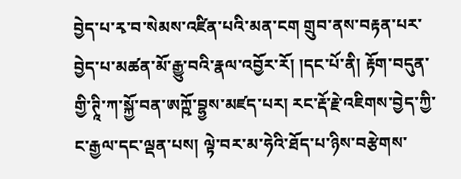བྱེད་པ་རྭ་བ་སེམས་འཛིན་པའི་མན་ངག གྲུབ་ནས་བརྟན་པར་བྱེད་པ་མཚན་མོ་རྒྱུ་བའི་རྣལ་འབྱོར་རོ། །དང་པོ་ནི། རྟོག་བདུན་གྱི་ཊཱི་ཀ་སྐྱོ་བན་ཨཀྵོ་བྷྱས་མཛད་པར། རང་རྡོ་རྗེ་འཇིགས་བྱེད་ཀྱི་ང་རྒྱལ་དང་ལྡན་པས། ལྟེ་བར་མ་ཧེའི་ཐོད་པ་ཉིས་བརྩེགས་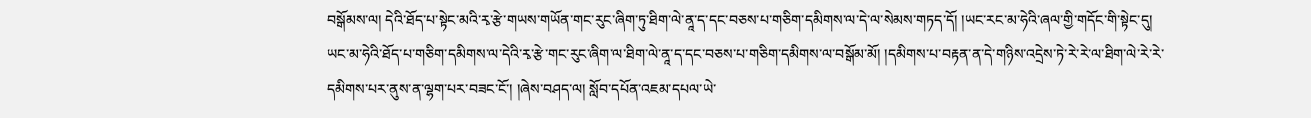བསྒོམས་ལ། དེའི་ཐོད་པ་སྟེང་མའི་རྭ་རྩེ་གཡས་གཡོན་གང་རུང་ཞིག་ཏུ་ཐིག་ལེ་ནཱ་ད་དང་བཅས་པ་གཅིག་དམིགས་ལ་དེ་ལ་སེམས་གཏད་དོ། །ཡང་རང་མ་ཧེའི་ཞལ་གྱི་གདོང་གི་སྟེང་དུ། ཡང་མ་ཧེའི་ཐོད་པ་གཅིག་དམིགས་ལ་དེའི་རྭ་རྩེ་གང་རུང་ཞིག་ལ་ཐིག་ལེ་ནཱ་ད་དང་བཅས་པ་གཅིག་དམིགས་ལ་བསྒོམ་མོ། །དམིགས་པ་བརྟན་ན་དེ་གཉིས་འདྲེས་ཏེ་རེ་རེ་ལ་ཐིག་ལེ་རེ་རེ་དམིགས་པར་ནུས་ན་ལྷག་པར་བཟང་ངོ་། །ཞེས་བཤད་ལ། སློབ་དཔོན་འཇམ་དཔལ་ཡེ་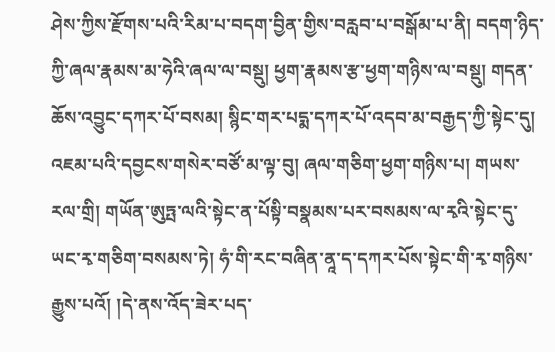ཤེས་ཀྱིས་རྫོགས་པའི་རིམ་པ་བདག་བྱིན་གྱིས་བརླབ་པ་བསྒོམ་པ་ནི། བདག་ཉིད་ཀྱི་ཞལ་རྣམས་མ་ཧེའི་ཞལ་ལ་བསྡུ། ཕྱག་རྣམས་རྩ་ཕྱག་གཉིས་ལ་བསྡུ། གདན་ཆོས་འབྱུང་དཀར་པོ་བསམ། སྙིང་གར་པདྨ་དཀར་པོ་འདབ་མ་བརྒྱད་ཀྱི་སྟེང་དུ། འཇམ་པའི་དབྱངས་གསེར་བཙོ་མ་ལྟ་བུ། ཞལ་གཅིག་ཕྱག་གཉིས་པ། གཡས་རལ་གྲི། གཡོན་ཨུཏྤ་ལའི་སྟེང་ན་པོསྟི་བསྣམས་པར་བསམས་ལ་རྭའི་སྟེང་དུ་ཡང་རྭ་གཅིག་བསམས་ཏེ། ཧཾ་གི་རང་བཞིན་ནཱ་ད་དཀར་པོས་སྟེང་གི་རྭ་གཉིས་རྒྱུས་པའོ། །དེ་ནས་འོད་ཟེར་པད་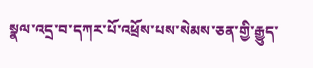སྣལ་འདྲ་བ་དཀར་པོ་འཕྲོས་པས་སེམས་ཅན་གྱི་རྒྱུད་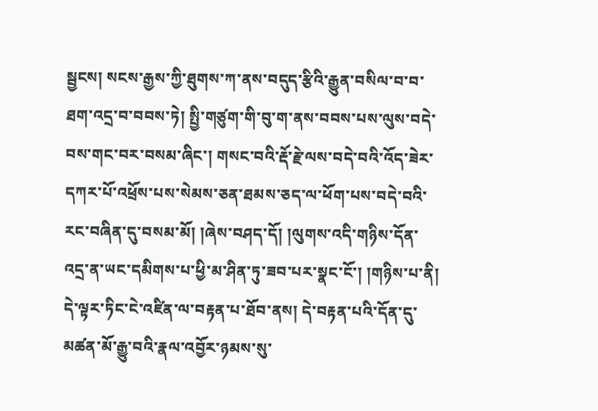སྦྱངས། སངས་རྒྱས་ཀྱི་ཐུགས་ཀ་ནས་བདུད་རྩིའི་རྒྱུན་བསིལ་བ་བ་ཐག་འདྲ་བ་བབས་ཏེ། སྤྱི་གཙུག་གི་བུ་ག་ནས་བབས་པས་ལུས་བདེ་བས་གང་བར་བསམ་ཞིང་། གསང་བའི་རྡོ་རྗེ་ལས་བདེ་བའི་འོད་ཟེར་དཀར་པོ་འཕྲོས་པས་སེམས་ཅན་ཐམས་ཅད་ལ་ཕོག་པས་བདེ་བའི་རང་བཞིན་དུ་བསམ་མོ། །ཞེས་བཤད་དོ། །ལུགས་འདི་གཉིས་དོན་འདྲ་ན་ཡང་དམིགས་པ་ཕྱི་མ་ཤིན་ཏུ་ཟབ་པར་སྣང་ངོ་། །གཉིས་པ་ནི། དེ་ལྟར་ཏིང་ངེ་འཛིན་ལ་བརྟན་པ་ཐོབ་ནས། དེ་བརྟན་པའི་དོན་དུ་མཚན་མོ་རྒྱུ་བའི་རྣལ་འབྱོར་ཉམས་སུ་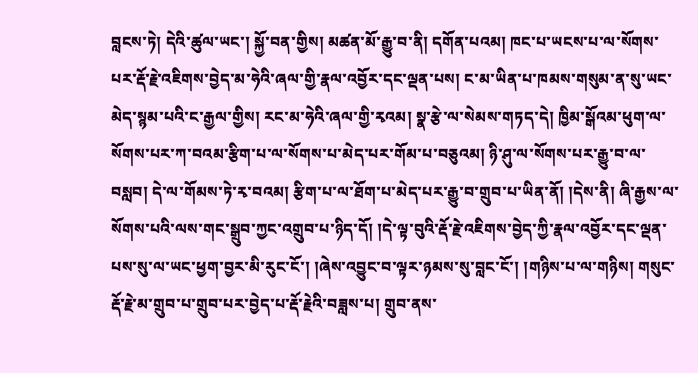བླངས་ཏེ། དེའི་ཚུལ་ཡང་། སྐྱོ་བན་གྱིས། མཚན་མོ་རྒྱུ་བ་ནི། དགོན་པའམ། ཁང་པ་ཡངས་པ་ལ་སོགས་པར་རྡོ་རྗེ་འཇིགས་བྱེད་མ་ཧེའི་ཞལ་གྱི་རྣལ་འབྱོར་དང་ལྡན་པས། ང་མ་ཡིན་པ་ཁམས་གསུམ་ན་སུ་ཡང་མེད་སྙམ་པའི་ང་རྒྱལ་གྱིས། རང་མ་ཧེའི་ཞལ་གྱི་རྭའམ། སྣ་རྩེ་ལ་སེམས་གཏད་དེ། ཁྱིམ་སྒོའམ་ཕུག་ལ་སོགས་པར་ཀ་བའམ་རྩིག་པ་ལ་སོགས་པ་མེད་པར་གོམ་པ་བཅུའམ། ཉི་ཤུ་ལ་སོགས་པར་རྒྱུ་བ་ལ་བསླབ། དེ་ལ་གོམས་ཏེ་རྭ་བའམ། རྩིག་པ་ལ་ཐོག་པ་མེད་པར་རྒྱུ་བ་གྲུབ་པ་ཡིན་ནོ། །དེས་ནི། ཞི་རྒྱས་ལ་སོགས་པའི་ལས་གང་སྒྲུབ་ཀྱང་འགྲུབ་པ་ཉིད་དོ། །དེ་ལྟ་བུའི་རྡོ་རྗེ་འཇིགས་བྱེད་ཀྱི་རྣལ་འབྱོར་དང་ལྡན་པས་སུ་ལ་ཡང་ཕྱག་བྱར་མི་རུང་ངོ་། །ཞེས་འབྱུང་བ་ལྟར་ཉམས་སུ་བླང་ངོ་། །གཉིས་པ་ལ་གཉིས། གསུང་རྡོ་རྗེ་མ་གྲུབ་པ་གྲུབ་པར་བྱེད་པ་རྡོ་རྗེའི་བཟླས་པ། གྲུབ་ནས་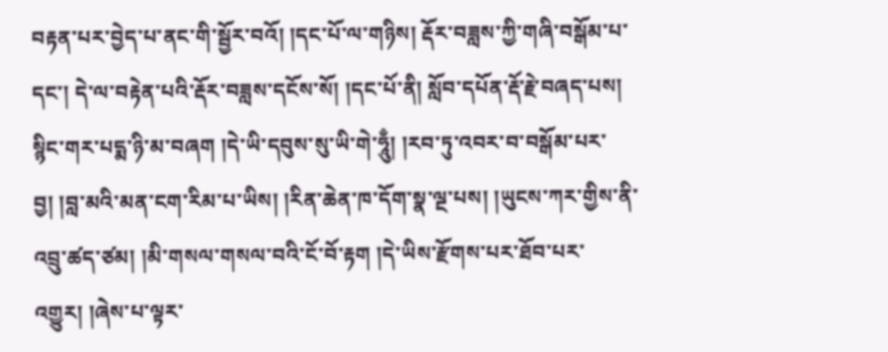བརྟན་པར་བྱེད་པ་ནང་གི་སྦྱོར་བའོ། །དང་པོ་ལ་གཉིས། རྡོར་བཟླས་ཀྱི་གཞི་བསྒོམ་པ་དང་། དེ་ལ་བརྟེན་པའི་རྡོར་བཟླས་དངོས་སོ། །དང་པོ་ནི། སློབ་དཔོན་རྡོ་རྗེ་བཞད་པས། སྙིང་གར་པདྨ་ཉི་མ་བཞག །དེ་ཡི་དབུས་སུ་ཡི་གེ་ཧཱུྃ། །རབ་ཏུ་འབར་བ་བསྒོམ་པར་བྱ། །བླ་མའི་མན་ངག་རིམ་པ་ཡིས། །རིན་ཆེན་ཁ་དོག་སྣ་ལྔ་པས། །ཡུངས་ཀར་གྱིས་ནི་འབྲུ་ཚད་ཙམ། །མི་གསལ་གསལ་བའི་ངོ་བོ་རྟག །དེ་ཡིས་རྫོགས་པར་ཐོབ་པར་འགྱུར། །ཞེས་པ་ལྟར་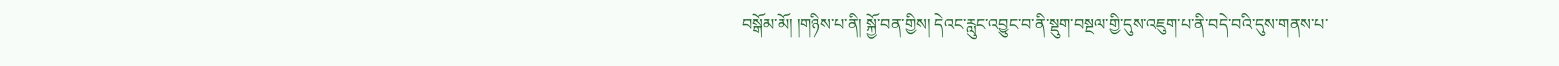བསྒོམ་མོ། །གཉིས་པ་ནི། སྐྱོ་བན་གྱིས། དེའང་རླུང་འབྱུང་བ་ནི་སྡུག་བསྔལ་གྱི་དུས་འཇུག་པ་ནི་བདེ་བའི་དུས་གནས་པ་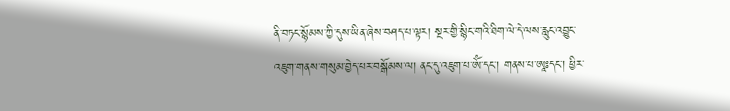ནི་བཏང་སྙོམས་ཀྱི་དུས་ཡིན་ཞེས་བཤད་པ་ལྟར། སྔར་གྱི་སྙིང་གའི་ཐིག་ལེ་དེ་ལས་རླུང་འབྱུང་འཇུག་གནས་གསུམ་བྱེད་པར་བསྒོམས་ལ། ནང་དུ་འཇུག་པ་ཨོཾ་དང་། གནས་པ་ཨཱཿདང་། ཕྱིར་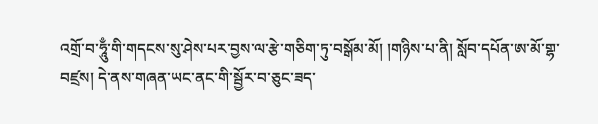འགྲོ་བ་ཧཱུྃ་གི་གདངས་སུ་ཤེས་པར་བྱས་ལ་རྩེ་གཅིག་ཏུ་བསྒོམ་མོ། །གཉིས་པ་ནི། སློབ་དཔོན་ཨ་མོ་གྷ་བཛྲས། དེ་ནས་གཞན་ཡང་ནང་གི་སྦྱོར་བ་ཅུང་ཟད་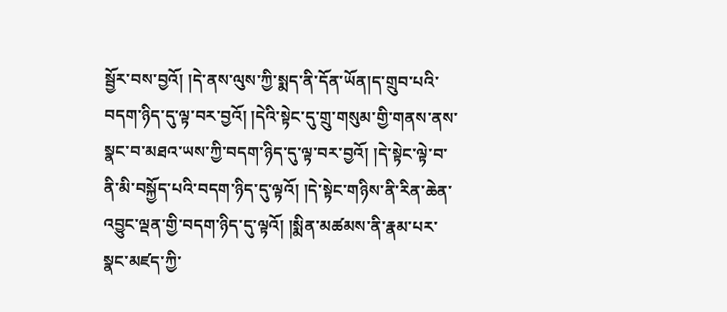སྦྱོར་བས་བྱའོ། །དེ་ནས་ལུས་ཀྱི་སྨད་ནི་དོན་ཡོན།ད་གྲུབ་པའི་བདག་ཉིད་དུ་ལྟ་བར་བྱའོ། །དེའི་སྟེང་དུ་གྲུ་གསུམ་གྱི་གནས་ནས་སྣང་བ་མཐའ་ཡས་ཀྱི་བདག་ཉིད་དུ་ལྟ་བར་བྱའོ། །དེ་སྟེང་ལྟེ་བ་ནི་མི་བསྐྱོད་པའི་བདག་ཉིད་དུ་ལྟའོ། །དེ་སྟེང་གཉིས་ནི་རིན་ཆེན་འབྱུང་ལྡན་གྱི་བདག་ཉིད་དུ་ལྟའོ། །སྨིན་མཚམས་ནི་རྣམ་པར་སྣང་མཛད་ཀྱི་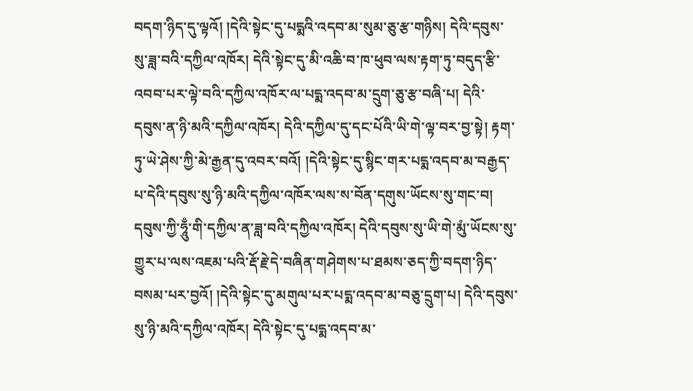བདག་ཉིད་དུ་ལྟའོ། །དེའི་སྟེང་དུ་པདྨའི་འདབ་མ་སུམ་ཅུ་རྩ་གཉིས། དེའི་དབུས་སུ་ཟླ་བའི་དཀྱིལ་འཁོར། དེའི་སྟེང་དུ་མི་འཆི་བ་ཁ་ཕུབ་ལས་རྟག་ཏུ་བདུད་རྩི་འབབ་པར་ལྟེ་བའི་དཀྱིལ་འཁོར་ལ་པདྨ་འདབ་མ་དྲུག་ཅུ་རྩ་བཞི་པ། དེའི་དབུས་ན་ཉི་མའི་དཀྱིལ་འཁོར། དེའི་དཀྱིལ་དུ་དང་པོའི་ཡི་གེ་ལྟ་བར་བྱ་སྟེ། རྟག་ཏུ་ཡེ་ཤེས་ཀྱི་མེ་རྒྱན་དུ་འབར་བའོ། །དེའི་སྟེང་དུ་སྙིང་གར་པདྨ་འདབ་མ་བརྒྱད་པ་དེའི་དབུས་སུ་ཉི་མའི་དཀྱིལ་འཁོར་ལས་ས་བོན་དགུས་ཡོངས་སུ་གང་བ། དབུས་ཀྱི་ཧཱུྃ་གི་དཀྱིལ་ན་ཟླ་བའི་དཀྱིལ་འཁོར། དེའི་དབུས་སུ་ཡི་གེ་མུཾ་ཡོངས་སུ་གྱུར་པ་ལས་འཇམ་པའི་རྡོ་རྗེ་དེ་བཞིན་གཤེགས་པ་ཐམས་ཅད་ཀྱི་བདག་ཉིད་བསམ་པར་བྱའོ། །དེའི་སྟེང་དུ་མགུལ་པར་པདྨ་འདབ་མ་བཅུ་དྲུག་པ། དེའི་དབུས་སུ་ཉི་མའི་དཀྱིལ་འཁོར། དེའི་སྟེང་དུ་པདྨ་འདབ་མ་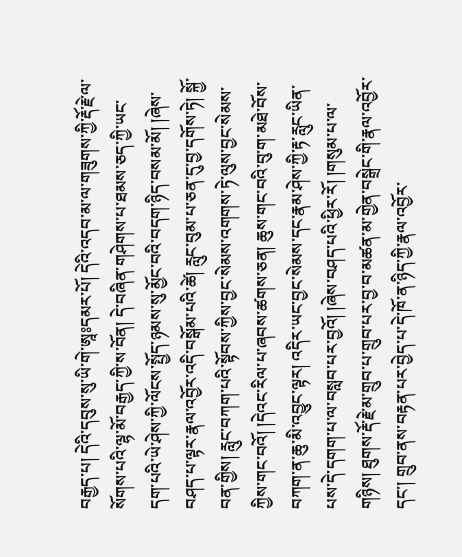བརྒྱད་པ། དེའི་དབུས་སུ་ཡི་གེ་ཨཱཿདམར་པོ། དེའི་འདབ་མ་ལ་གཟུགས་ཀྱི་རྡོ་རྗེ་ལ་སོགས་པའི་ལྷ་མོ་བརྒྱད་ཀྱི་ས་བོན། དེ་བཞིན་གཤེགས་པ་ཐམས་ཅད་ཀྱི་ཡང་དག་པའི་ཡེ་ཤེས་ཀྱི་ལོངས་སྤྱོད་ཉམས་སུ་མྱོང་བའི་བདག་ཉིད་བསམ་མོ། །ཞེས་བཤད་པ་ལྟར་རྣལ་འབྱོར་འདི་བསྒོམ་པའི་ཚེ། རླུང་བུམ་པ་ཅན་དུ་བྱ་དགོས་ཏེ། སྐྱོ་བན་གྱིས། རླུང་བཀག་པའི་སྟོབས་ཀྱིས་བྱང་སེམས་འགགས་ཏེ་ལུས་བྱང་སེམས་ཀྱིས་གང་བའོ། །དེའང་རིལ་པ་ཞབས་ཚགས་ཅན། ཆུས་གང་བའི་བུ་ག་མཐེ་བོས་བཀག་ན་ཆུ་མི་འབྱུང་ལྟར། འདིར་ཡང་བྱང་སེམས་དང་རྣམ་ཤེས་ཀྱི་རྟ་རླུང་ཡིན་པས་དེ་དགག་པ་ལ་བསླབ་པར་བྱའོ། །ཞེས་བཤད་པའི་ཕྱིར་རོ། །གསུམ་པ་ལ་གཉིས། ཐུགས་རྡོ་རྗེ་མ་གྲུབ་པ་གྲུབ་པར་བྱ་བ་མཚན་མ་གྱེན་བསྒྲེང་གི་རྣལ་འབྱོར་དང་། གྲུབ་ནས་བརྟན་པར་བྱེད་པ་དེ་ཁོ་ན་ཉིད་ཀྱི་རྣལ་འབྱོར་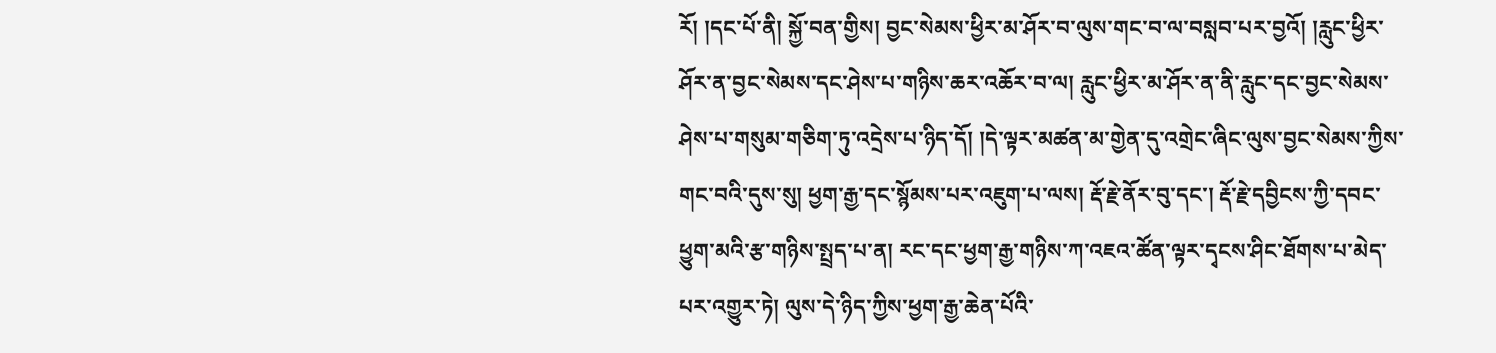རོ། །དང་པོ་ནི། སྐྱོ་བན་གྱིས། བྱང་སེམས་ཕྱིར་མ་ཤོར་བ་ལུས་གང་བ་ལ་བསླབ་པར་བྱའོ། །རླུང་ཕྱིར་ཤོར་ན་བྱང་སེམས་དང་ཤེས་པ་གཉིས་ཆར་འཆོར་བ་ལ། རླུང་ཕྱིར་མ་ཤོར་ན་ནི་རླུང་དང་བྱང་སེམས་ཤེས་པ་གསུམ་གཅིག་ཏུ་འདྲེས་པ་ཉིད་དོ། །དེ་ལྟར་མཚན་མ་གྱེན་དུ་འགྲེང་ཞིང་ལུས་བྱང་སེམས་ཀྱིས་གང་བའི་དུས་སུ། ཕྱག་རྒྱ་དང་སྙོམས་པར་འཇུག་པ་ལས། རྡོ་རྗེ་ནོར་བུ་དང་། རྡོ་རྗེ་དབྱིངས་ཀྱི་དབང་ཕྱུག་མའི་རྩ་གཉིས་སྤྲད་པ་ན། རང་དང་ཕྱག་རྒྱ་གཉིས་ཀ་འཇའ་ཚོན་ལྟར་དྭངས་ཤིང་ཐོགས་པ་མེད་པར་འགྱུར་ཏེ། ལུས་དེ་ཉིད་ཀྱིས་ཕྱག་རྒྱ་ཆེན་པོའི་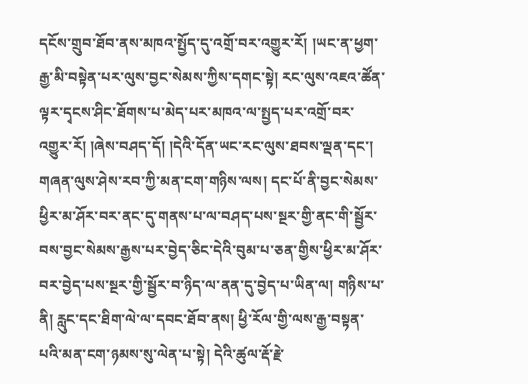དངོས་གྲུབ་ཐོབ་ནས་མཁའ་སྤྱོད་དུ་འགྲོ་བར་འགྱུར་རོ། །ཡང་ན་ཕྱག་རྒྱ་མི་བསྟེན་པར་ལུས་བྱང་སེམས་ཀྱིས་དགང་སྟེ། རང་ལུས་འཇའ་ཚོན་ལྟར་དྭངས་ཤིང་ཐོགས་པ་མེད་པར་མཁའ་ལ་སྤྱད་པར་འགྲོ་བར་འགྱུར་རོ། །ཞེས་བཤད་དོ། །དེའི་དོན་ཡང་རང་ལུས་ཐབས་ལྡན་དང་། གཞན་ལུས་ཤེས་རབ་ཀྱི་མན་ངག་གཉིས་ལས། དང་པོ་ནི་བྱང་སེམས་ཕྱིར་མ་ཤོར་བར་ནང་དུ་གནས་པ་ལ་བཤད་པས་སྔར་གྱི་ནང་གི་སྦྱོར་བས་བྱང་སེམས་རྒྱས་པར་བྱེད་ཅིང་དེའི་བུམ་པ་ཅན་གྱིས་ཕྱིར་མ་ཤོར་བར་བྱེད་པས་སྔར་གྱི་སྦྱོར་བ་ཉིད་ལ་ནན་དུ་བྱེད་པ་ཡིན་ལ། གཉིས་པ་ནི། རླུང་དང་ཐིག་ལེ་ལ་དབང་ཐོབ་ནས། ཕྱི་རོལ་གྱི་ལས་རྒྱ་བསྟན་པའི་མན་ངག་ཉམས་སུ་ལེན་པ་སྟེ། དེའི་ཚུལ་རྡོ་རྗེ་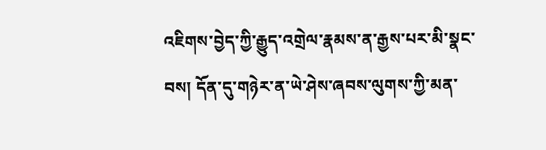འཇིགས་བྱེད་ཀྱི་རྒྱུད་འགྲེལ་རྣམས་ན་རྒྱས་པར་མི་སྣང་བས། དོན་དུ་གཉེར་ན་ཡེ་ཤེས་ཞབས་ལུགས་ཀྱི་མན་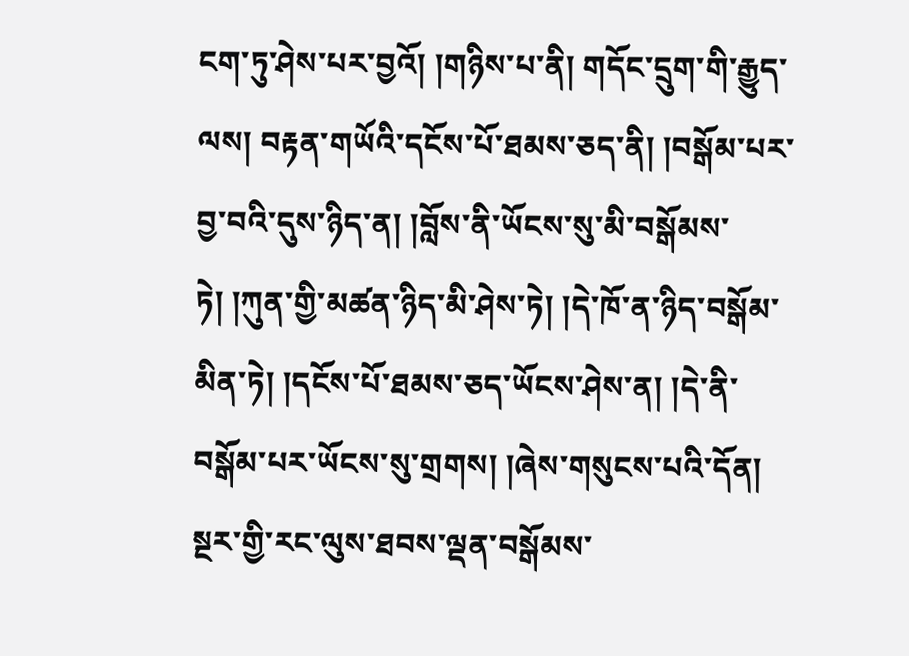ངག་ཏུ་ཤེས་པར་བྱའོ། །གཉིས་པ་ནི། གདོང་དྲུག་གི་རྒྱུད་ལས། བརྟན་གཡོའི་དངོས་པོ་ཐམས་ཅད་ནི། །བསྒོམ་པར་བྱ་བའི་དུས་ཉིད་ན། །བློས་ནི་ཡོངས་སུ་མི་བསྒོམས་ཏེ། །ཀུན་གྱི་མཚན་ཉིད་མི་ཤེས་ཏེ། །དེ་ཁོ་ན་ཉིད་བསྒོམ་མིན་ཏེ། །དངོས་པོ་ཐམས་ཅད་ཡོངས་ཤེས་ན། །དེ་ནི་བསྒོམ་པར་ཡོངས་སུ་གྲགས། །ཞེས་གསུངས་པའི་དོན། སྔར་གྱི་རང་ལུས་ཐབས་ལྡན་བསྒོམས་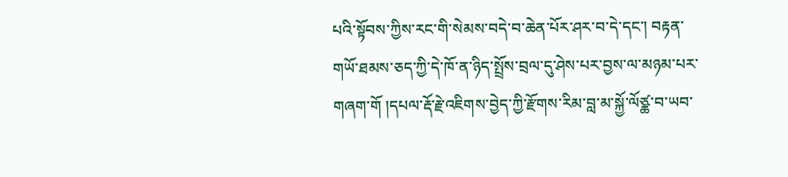པའི་སྟོབས་ཀྱིས་རང་གི་སེམས་བདེ་བ་ཆེན་པོར་ཤར་བ་དེ་དང་། བརྟན་གཡོ་ཐམས་ཅད་ཀྱི་དེ་ཁོ་ན་ཉིད་སྤྲོས་བྲལ་དུ་ཤེས་པར་བྱས་ལ་མཉམ་པར་གཞག་གོ །དཔལ་རྡོ་རྗེ་འཇིགས་བྱེད་ཀྱི་རྫོགས་རིམ་བླ་མ་སྐྱོ་ལོཙྪ་བ་ཡབ་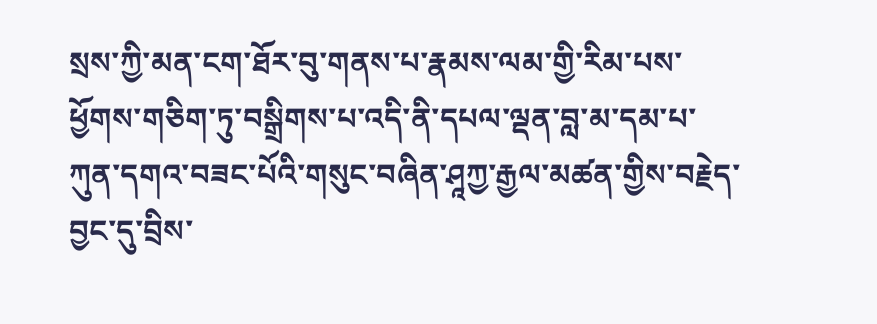སྲས་ཀྱི་མན་ངག་ཐོར་བུ་གནས་པ་རྣམས་ལམ་གྱི་རིམ་པས་ཕྱོགས་གཅིག་ཏུ་བསྒྲིགས་པ་འདི་ནི་དཔལ་ལྡན་བླ་མ་དམ་པ་ཀུན་དགའ་བཟང་པོའི་གསུང་བཞིན་ཤཱཀྱ་རྒྱལ་མཚན་གྱིས་བརྗེད་བྱང་དུ་བྲིས་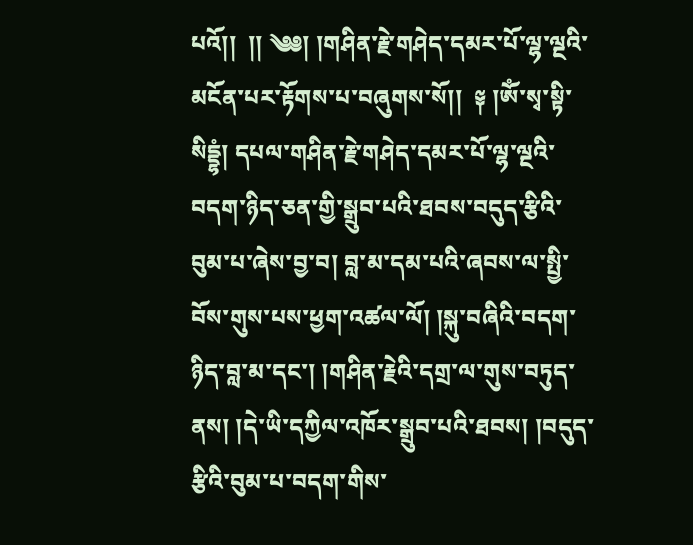པའོ།།  །། ༄༅། །གཤིན་རྗེ་གཤེད་དམར་པོ་ལྷ་ལྔའི་མངོན་པར་རྟོགས་པ་བཞུགས་སོ།།  ༈ །ཨོཾ་སྭ་སྟི་སིདྡྷཾ། དཔལ་གཤིན་རྗེ་གཤེད་དམར་པོ་ལྷ་ལྔའི་བདག་ཉིད་ཅན་གྱི་སྒྲུབ་པའི་ཐབས་བདུད་རྩིའི་བུམ་པ་ཞེས་བྱ་བ། བླ་མ་དམ་པའི་ཞབས་ལ་སྤྱི་བོས་གུས་པས་ཕྱག་འཚལ་ལོ། །སྐུ་བཞིའི་བདག་ཉིད་བླ་མ་དང་། །གཤིན་རྗེའི་དགྲ་ལ་གུས་བཏུད་ནས། །དེ་ཡི་དཀྱིལ་འཁོར་སྒྲུབ་པའི་ཐབས། །བདུད་རྩིའི་བུམ་པ་བདག་གིས་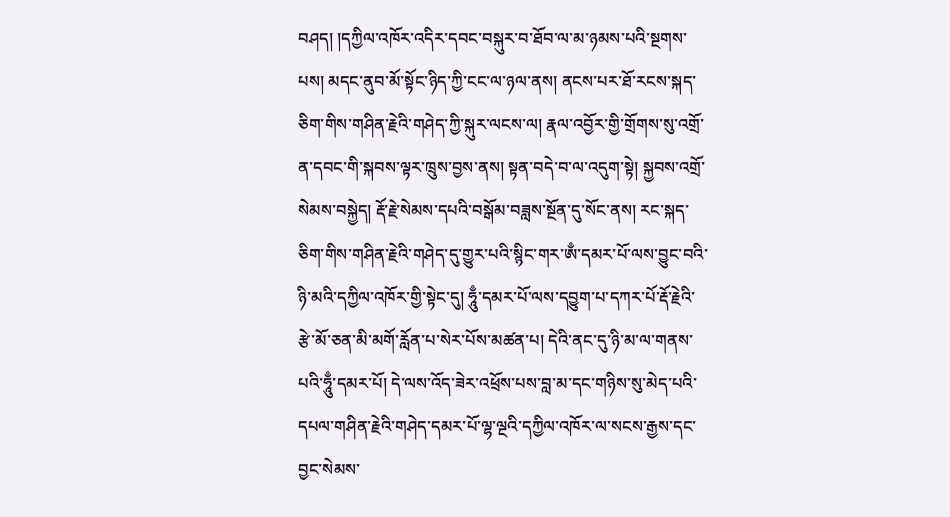བཤད། །དཀྱིལ་འཁོར་འདིར་དབང་བསྐུར་བ་ཐོབ་ལ་མ་ཉམས་པའི་སྔགས་པས། མདང་ནུབ་མོ་སྟོང་ཉིད་ཀྱི་ངང་ལ་ཉལ་ནས། ནངས་པར་ཐོ་རངས་སྐད་ཅིག་གིས་གཤིན་རྗེའི་གཤེད་ཀྱི་སྐུར་ལངས་ལ། རྣལ་འབྱོར་གྱི་གྲོགས་སུ་འགྲོ་ན་དབང་གི་སྐབས་ལྟར་ཁྲུས་བྱས་ནས། སྟན་བདེ་བ་ལ་འདུག་སྟེ། སྐྱབས་འགྲོ་སེམས་བསྐྱེད། རྡོ་རྗེ་སེམས་དཔའི་བསྒོམ་བཟླས་སྔོན་དུ་སོང་ནས། རང་སྐད་ཅིག་གིས་གཤིན་རྗེའི་གཤེད་དུ་གྱུར་པའི་སྙིང་གར་ཨྃ་དམར་པོ་ལས་བྱུང་བའི་ཉི་མའི་དཀྱིལ་འཁོར་གྱི་སྟེང་དུ། ཧཱུྃ་དམར་པོ་ལས་དབྱུག་པ་དཀར་པོ་རྡོ་རྗེའི་རྩེ་མོ་ཅན་མི་མགོ་རློན་པ་སེར་པོས་མཚན་པ། དེའི་ནང་དུ་ཉི་མ་ལ་གནས་པའི་ཧཱུྃ་དམར་པོ། དེ་ལས་འོད་ཟེར་འཕྲོས་པས་བླ་མ་དང་གཉིས་སུ་མེད་པའི་དཔལ་གཤིན་རྗེའི་གཤེད་དམར་པོ་ལྷ་ལྔའི་དཀྱིལ་འཁོར་ལ་སངས་རྒྱས་དང་བྱང་སེམས་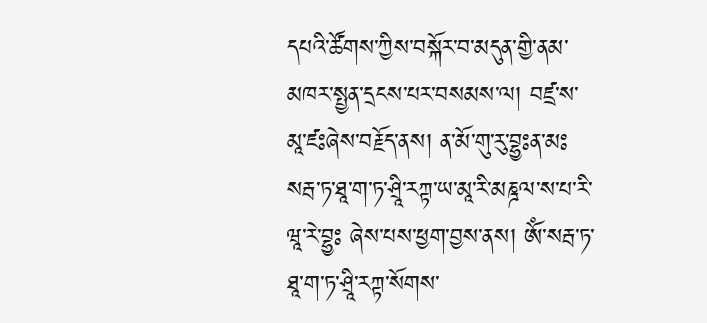དཔའི་ཚོགས་ཀྱིས་བསྐོར་བ་མདུན་གྱི་ནམ་མཁར་སྤྱན་དྲངས་པར་བསམས་ལ། བཛྲ་ས་མཱ་ཛཿཞེས་བརྗོད་ནས། ན་མོ་གུ་རུ་བྷྱཿན་མཿསརྦ་ཏ་ཐཱ་ག་ཏ་ཤྲཱི་རཀྟ་ཡ་མཱ་རི་མཎྜལ་ས་པ་རི་ཝཱ་རེ་བྷྱཿ ཞེས་པས་ཕྱག་བྱས་ནས། ཨོཾ་སརྦ་ཏ་ཐཱ་ག་ཏ་ཤྲཱི་རཀྟ་སོགས་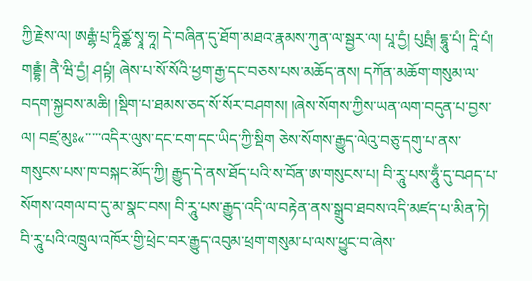ཀྱི་རྗེས་ལ། ཨརྒྷཾ་པྲ་ཏཱིཙྪ་སྭཱ་ཧཱ། དེ་བཞིན་དུ་ཐོག་མཐའ་རྣམས་ཀུན་ལ་སྦྱར་ལ། པཱ་དྱཾ། པུཥྤཾ། དྷཱུ་པཾ། དཱི་པཾ། གནྡྷཾ། ནཻ་ཝི་དྱཾ། ཤཔྟཾ། ཞེས་པ་སོ་སོའི་ཕྱག་རྒྱ་དང་བཅས་པས་མཆོད་ནས། དཀོན་མཆོག་གསུམ་ལ་བདག་སྐྱབས་མཆི། །སྡིག་པ་ཐམས་ཅད་སོ་སོར་བཤགས། །ཞེས་སོགས་ཀྱིས་ཡན་ལག་བདུན་པ་བྱས་ལ། བཛྲ་མུཿ«་་་་་འདིར་ལུས་དང་ངག་དང་ཡིད་ཀྱི་སྡིག ཅེས་སོགས་རྒྱུད་ལེའུ་བཅུ་དགུ་པ་ནས་གསུངས་པས་ཁ་བསྐང་མོད་ཀྱི། རྒྱུད་དེ་ནས་ཐོད་པའི་ས་བོན་ཨ་གསུངས་པ། བི་རཱུ་པས་ཧཱུྃ་དུ་བཤད་པ་སོགས་འགལ་བ་དུ་མ་སྣང་བས། བི་རཱུ་པས་རྒྱུད་འདི་ལ་བརྟེན་ནས་སྒྲུབ་ཐབས་འདི་མཛད་པ་མིན་ཏེ། བི་རཱུ་པའི་འཁྲུལ་འཁོར་གྱི་ཕྲེང་བར་རྒྱུད་འབུམ་ཕྲག་གསུམ་པ་ལས་ཕྱུང་བ་ཞེས་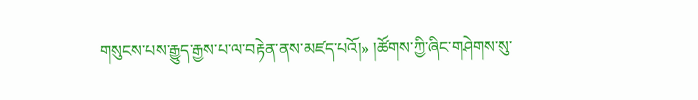གསུངས་པས་རྒྱུད་རྒྱས་པ་ལ་བརྟེན་ནས་མཛད་པའོ།» །ཚོགས་ཀྱི་ཞིང་གཤེགས་སུ་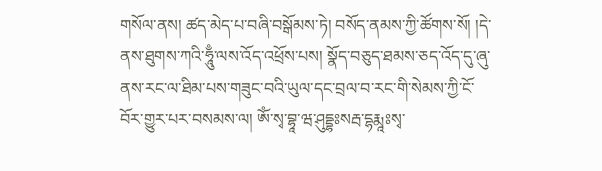གསོལ་ནས། ཚད་མེད་པ་བཞི་བསྒོམས་ཏེ། བསོད་ནམས་ཀྱི་ཚོགས་སོ། །དེ་ནས་ཐུགས་ཀའི་ཧཱུྃ་ལས་འོད་འཕྲོས་པས། སྣོད་བཅུད་ཐམས་ཅད་འོད་དུ་ཞུ་ནས་རང་ལ་ཐིམ་པས་གཟུང་བའི་ཡུལ་དང་བྲལ་བ་རང་གི་སེམས་ཀྱི་ངོ་བོར་གྱུར་པར་བསམས་ལ། ཨོཾ་སྭ་བྷཱ་ཝ་ཤུདྡྷཿསརྦ་དྷརྨཱཿསྭ་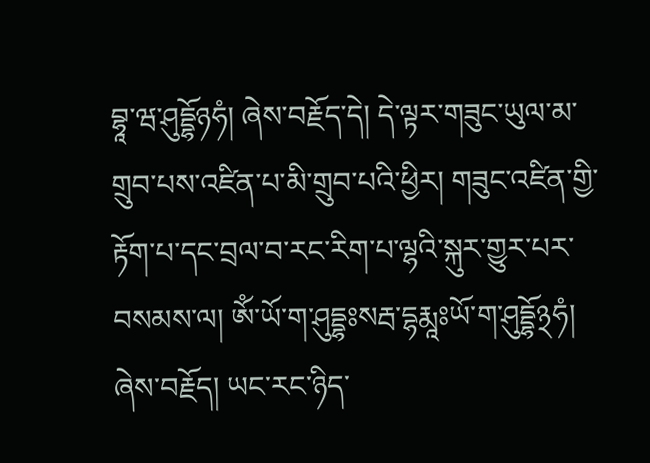བྷཱ་ཝ་ཤུདྡྷོཉཧཾ། ཞེས་བརྗོད་དེ། དེ་ལྟར་གཟུང་ཡུལ་མ་གྲུབ་པས་འཛིན་པ་མི་གྲུབ་པའི་ཕྱིར། གཟུང་འཛིན་གྱི་རྟོག་པ་དང་བྲལ་བ་རང་རིག་པ་ལྷའི་སྐུར་གྱུར་པར་བསམས་ལ། ཨོཾ་ཡོ་ག་ཤུདྡྷཿསརྦ་དྷརྨཱཿཡོ་ག་ཤུདྡྷོ྅ཧཾ། ཞེས་བརྗོད། ཡང་རང་ཉིད་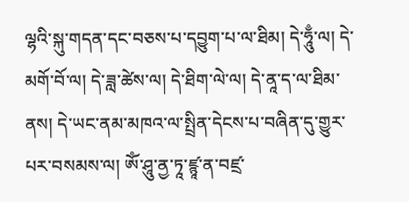ལྷའི་སྐུ་གདན་དང་བཅས་པ་དབྱུག་པ་ལ་ཐིམ། དེ་ཧཱུྃ་ལ། དེ་མགོ་བོ་ལ། དེ་ཟླ་ཚེས་ལ། དེ་ཐིག་ལེ་ལ། དེ་ནཱ་ད་ལ་ཐིམ་ནས། དེ་ཡང་ནམ་མཁའ་ལ་སྤྲིན་དེངས་པ་བཞིན་དུ་གྱུར་པར་བསམས་ལ། ཨོཾ་ཤཱུ་ནྱ་ཏཱ་ཛྙཱ་ན་བཛྲ་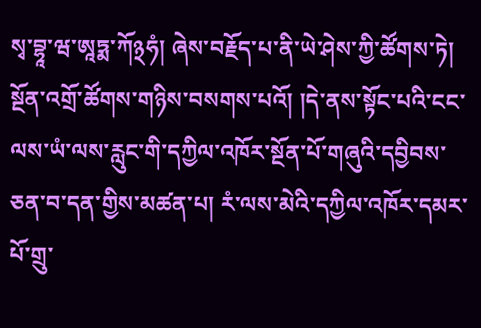སྭ་བྷཱ་ཝ་ཨཱཏྨ་ཀོ྅ཧཾ། ཞེས་བརྗོད་པ་ནི་ཡེ་ཤེས་ཀྱི་ཚོགས་ཏེ། སྔོན་འགྲོ་ཚོགས་གཉིས་བསགས་པའོ། །དེ་ནས་སྟོང་པའི་ངང་ལས་ཡཾ་ལས་རླུང་གི་དཀྱིལ་འཁོར་སྔོན་པོ་གཞུའི་དབྱིབས་ཅན་བ་དན་གྱིས་མཚན་པ། རཾ་ལས་མེའི་དཀྱིལ་འཁོར་དམར་པོ་གྲུ་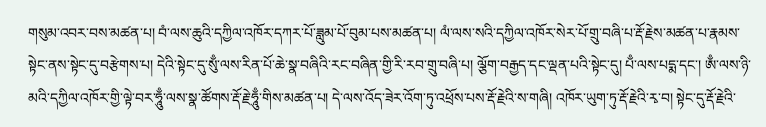གསུམ་འབར་བས་མཚན་པ། བཾ་ལས་ཆུའི་དཀྱིལ་འཁོར་དཀར་པོ་ཟླུམ་པོ་བུམ་པས་མཚན་པ། ལཾ་ལས་སའི་དཀྱིལ་འཁོར་སེར་པོ་གྲུ་བཞི་པ་རྡོ་རྗེས་མཚན་པ་རྣམས་སྟེང་ནས་སྟེང་དུ་བརྩེགས་པ། དེའི་སྟེང་དུ་སུྃ་ལས་རིན་པོ་ཆེ་སྣ་བཞིའི་རང་བཞིན་གྱི་རི་རབ་གྲུ་བཞི་པ། ལྕོག་བརྒྱད་དང་ལྡན་པའི་སྟེང་དུ། པྃ་ལས་པདྨ་དང་། ཨྃ་ལས་ཉི་མའི་དཀྱིལ་འཁོར་གྱི་ལྟེ་བར་ཧཱུྃ་ལས་སྣ་ཚོགས་རྡོ་རྗེ་ཧཱུྃ་གིས་མཚན་པ། དེ་ལས་འོད་ཟེར་འོག་ཏུ་འཕྲོས་པས་རྡོ་རྗེའི་ས་གཞི། འཁོར་ཡུག་ཏུ་རྡོ་རྗེའི་རྭ་བ། སྟེང་དུ་རྡོ་རྗེའི་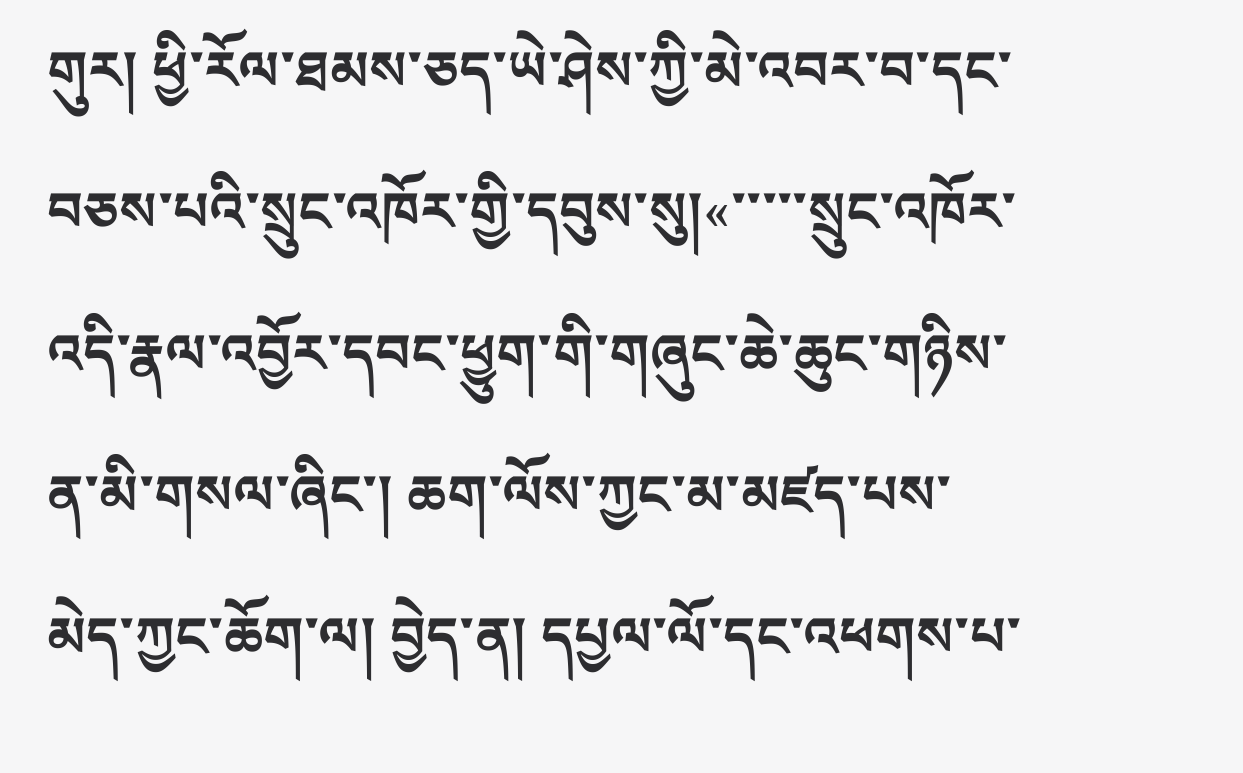གུར། ཕྱི་རོལ་ཐམས་ཅད་ཡེ་ཤེས་ཀྱི་མེ་འབར་བ་དང་བཅས་པའི་སྲུང་འཁོར་གྱི་དབུས་སུ།«་་་་་སྲུང་འཁོར་འདི་རྣལ་འབྱོར་དབང་ཕྱུག་གི་གཞུང་ཆེ་ཆུང་གཉིས་ན་མི་གསལ་ཞིང་། ཆག་ལོས་ཀྱང་མ་མཛད་པས་མེད་ཀྱང་ཆོག་ལ། བྱེད་ན། དཔྱལ་ལོ་དང་འཕགས་པ་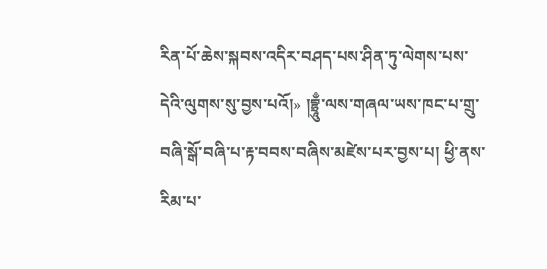རིན་པོ་ཆེས་སྐབས་འདིར་བཤད་པས་ཤིན་ཏུ་ལེགས་པས་དེའི་ལུགས་སུ་བྱས་པའོ།» །བྷྲཱུྃ་ལས་གཞལ་ཡས་ཁང་པ་གྲུ་བཞི་སྒོ་བཞི་པ་རྟ་བབས་བཞིས་མཛེས་པར་བྱས་པ། ཕྱི་ནས་རིམ་པ་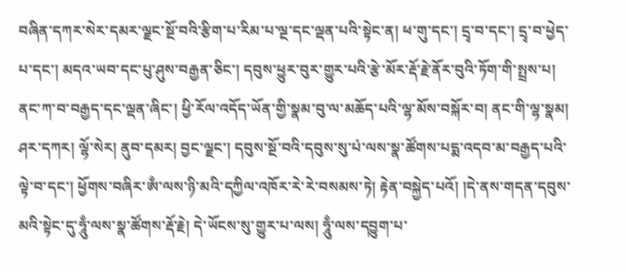བཞིན་དཀར་སེར་དམར་ལྗང་སྔོ་བའི་རྩིག་པ་རིམ་པ་ལྔ་དང་ལྡན་པའི་སྟེང་ན། ཕ་གུ་དང་། དྲྭ་བ་དང་། དྲྭ་བ་ཕྱེད་པ་དང་། མདའ་ཡབ་དང་པུ་ཤུས་བརྒྱན་ཅིང་། དབུས་ཕྱུར་བུར་གྱུར་པའི་རྩེ་མོར་རྡོ་རྗེ་ནོར་བུའི་ཏོག་གི་སྤྲས་པ། ནང་ཀ་བ་བརྒྱད་དང་ལྡན་ཞིང་། ཕྱི་རོལ་འདོད་ཡོན་གྱི་སྣམ་བུ་ལ་མཆོད་པའི་ལྷ་མོས་བསྐོར་བ། ནང་གི་ལྷ་སྣམ། ཤར་དཀར། ལྷོ་སེར། ནུབ་དམར། བྱང་ལྗང་། དབུས་སྔོ་བའི་དབུས་སུ་པཾ་ལས་སྣ་ཚོགས་པདྨ་འདབ་མ་བརྒྱད་པའི་ལྟེ་བ་དང་། ཕྱོགས་བཞིར་ཨྃ་ལས་ཉི་མའི་དཀྱིལ་འཁོར་རེ་རེ་བསམས་ཏེ། རྟེན་བསྐྱེད་པའོ། །དེ་ནས་གདན་དབུས་མའི་སྟེང་དུ་ཧཱུྃ་ལས་སྣ་ཚོགས་རྡོ་རྗེ། དེ་ཡོངས་སུ་གྱུར་པ་ལས། ཧཱུྃ་ལས་དབྱུག་པ་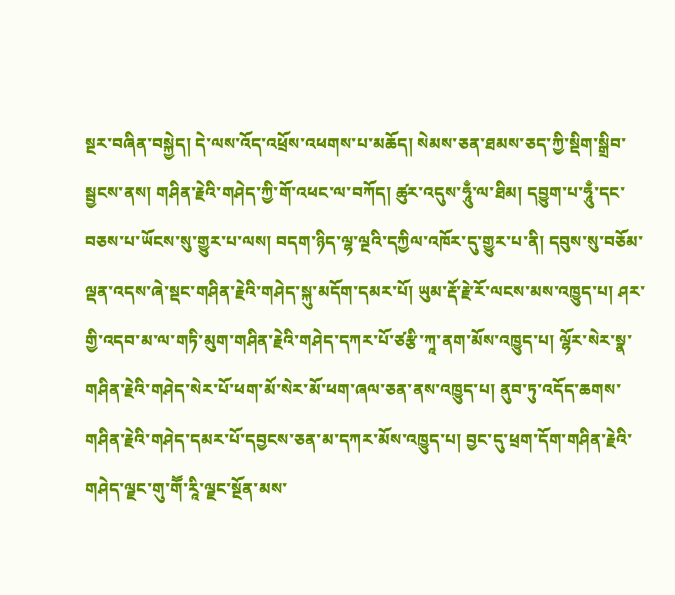སྔར་བཞིན་བསྐྱེད། དེ་ལས་འོད་འཕྲོས་འཕགས་པ་མཆོད། སེམས་ཅན་ཐམས་ཅད་ཀྱི་སྡིག་སྒྲིབ་སྦྱངས་ནས། གཤིན་རྗེའི་གཤེད་ཀྱི་གོ་འཕང་ལ་བཀོད། ཚུར་འདུས་ཧཱུྃ་ལ་ཐིམ། དབྱུག་པ་ཧཱུྃ་དང་བཅས་པ་ཡོངས་སུ་གྱུར་པ་ལས། བདག་ཉིད་ལྷ་ལྔའི་དཀྱིལ་འཁོར་དུ་གྱུར་པ་ནི། དབུས་སུ་བཅོམ་ལྡན་འདས་ཞེ་སྡང་གཤིན་རྗེའི་གཤེད་སྐུ་མདོག་དམར་པོ། ཡུམ་རྡོ་རྗེ་རོ་ལངས་མས་འཁྱུད་པ། ཤར་གྱི་འདབ་མ་ལ་གཏི་མུག་གཤིན་རྗེའི་གཤེད་དཀར་པོ་ཙརྩི་ཀཱ་ནག་མོས་འཁྱུད་པ། ལྷོར་སེར་སྣ་གཤིན་རྗེའི་གཤེད་སེར་པོ་ཕག་མོ་སེར་མོ་ཕག་ཞལ་ཅན་ནས་འཁྱུད་པ། ནུབ་ཏུ་འདོད་ཆགས་གཤིན་རྗེའི་གཤེད་དམར་པོ་དབྱངས་ཅན་མ་དཀར་མོས་འཁྱུད་པ། བྱང་དུ་ཕྲག་དོག་གཤིན་རྗེའི་གཤེད་ལྗང་གུ་གཽ་རཱི་ལྗང་སྔོན་མས་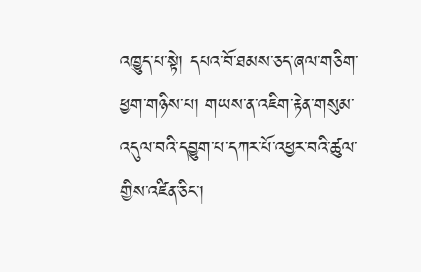འཁྱུད་པ་སྟེ། དཔའ་བོ་ཐམས་ཅད་ཞལ་གཅིག་ཕྱག་གཉིས་པ། གཡས་ན་འཇིག་རྟེན་གསུམ་འདུལ་བའི་དབྱུག་པ་དཀར་པོ་འཕྱར་བའི་ཚུལ་གྱིས་འཛིན་ཅིང་།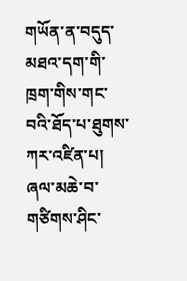གཡོན་ན་བདུད་མཐའ་དག་གི་ཁྲག་གིས་གང་བའི་ཐོད་པ་ཐུགས་ཀར་འཛིན་པ། ཞལ་མཆེ་བ་གཙིགས་ཤིང་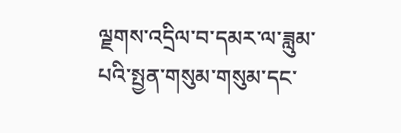ལྗགས་འདྲིལ་བ་དམར་ལ་ཟླུམ་པའི་སྤྱན་གསུམ་གསུམ་དང་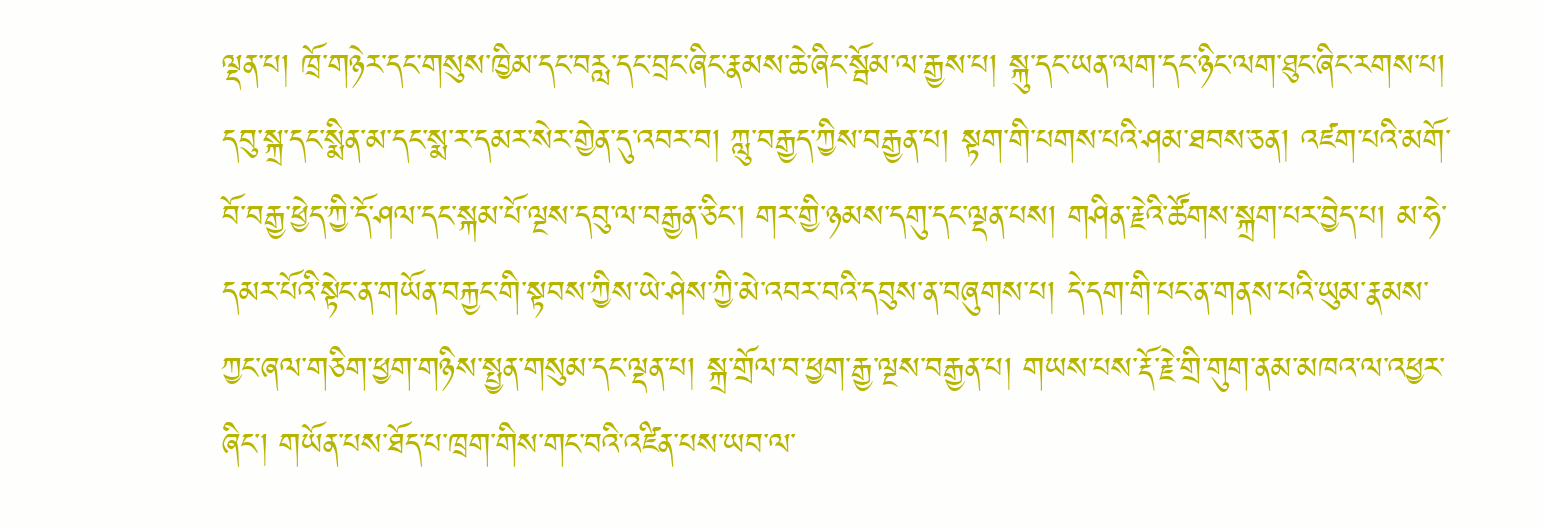ལྡན་པ། ཁྲོ་གཉེར་དང་གསུས་ཁྱིམ་དང་བརླ་དང་བྲང་ཞིང་རྣམས་ཆེ་ཞིང་སྦོམ་ལ་རྒྱས་པ། སྐུ་དང་ཡན་ལག་དང་ཉིང་ལག་ཐུང་ཞིང་རགས་པ། དབུ་སྐྲ་དང་སྨིན་མ་དང་སྨ་ར་དམར་སེར་གྱེན་དུ་འབར་བ། ཀླུ་བརྒྱད་ཀྱིས་བརྒྱན་པ། སྟག་གི་པགས་པའི་ཤམ་ཐབས་ཅན། འཛག་པའི་མགོ་བོ་བརྒྱ་ཕྱེད་ཀྱི་དོ་ཤལ་དང་སྐམ་པོ་ལྔས་དབུ་ལ་བརྒྱན་ཅིང་། གར་གྱི་ཉམས་དགུ་དང་ལྡན་པས། གཤིན་རྗེའི་ཚོགས་སྐྲག་པར་བྱེད་པ། མ་ཧེ་དམར་པོའི་སྟེང་ན་གཡོན་བརྐྱང་གི་སྟབས་ཀྱིས་ཡེ་ཤེས་ཀྱི་མེ་འབར་བའི་དབུས་ན་བཞུགས་པ། དེ་དག་གི་པང་ན་གནས་པའི་ཡུམ་རྣམས་ཀྱང་ཞལ་གཅིག་ཕྱག་གཉིས་སྤྱན་གསུམ་དང་ལྡན་པ། སྐྲ་གྲོལ་བ་ཕྱག་རྒྱ་ལྔས་བརྒྱན་པ། གཡས་པས་རྡོ་རྗེ་གྲི་གུག་ནམ་མཁའ་ལ་འཕྱར་ཞིང་། གཡོན་པས་ཐོད་པ་ཁྲག་གིས་གང་བའི་འཛིན་པས་ཡབ་ལ་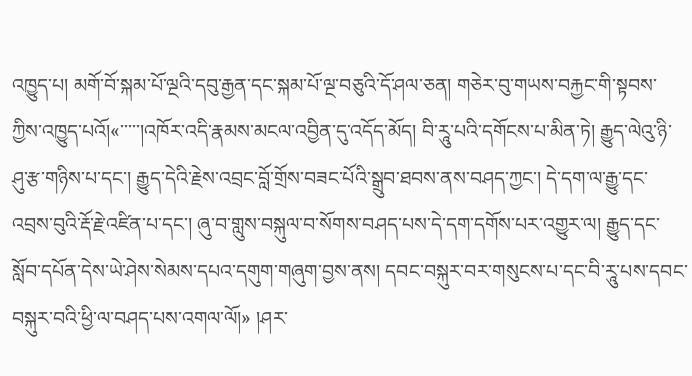འཁྱུད་པ། མགོ་བོ་སྐམ་པོ་ལྔའི་དབུ་རྒྱན་དང་སྐམ་པོ་ལྔ་བཅུའི་དོ་ཤལ་ཅན། གཅེར་བུ་གཡས་བརྐྱང་གི་སྟབས་ཀྱིས་འཁྱུད་པའོ།«་་་་་།འཁོར་འདི་རྣམས་མངལ་འབྱིན་དུ་འདོད་མོད། བི་རཱུ་པའི་དགོངས་པ་མིན་ཏེ། རྒྱུད་ལེའུ་ཉི་ཤུ་རྩ་གཉིས་པ་དང་། རྒྱུད་དེའི་རྗེས་འབྲང་བློ་གྲོས་བཟང་པོའི་སྒྲུབ་ཐབས་ནས་བཤད་ཀྱང་། དེ་དག་ལ་རྒྱུ་དང་འབྲས་བུའི་རྡོ་རྗེ་འཛིན་པ་དང་། ཞུ་བ་གླུས་བསྐུལ་བ་སོགས་བཤད་པས་དེ་དག་དགོས་པར་འགྱུར་ལ། རྒྱུད་དང་སློབ་དཔོན་དེས་ཡེ་ཤེས་སེམས་དཔའ་དགུག་གཞུག་བྱས་ནས། དབང་བསྐུར་བར་གསུངས་པ་དང་བི་རཱུ་པས་དབང་བསྐུར་བའི་ཕྱི་ལ་བཤད་པས་འགལ་ལོ།» །ཤར་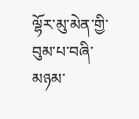ལྷོར་མུ་མེན་གྱི་བུམ་པ་བཞི་མཉམ་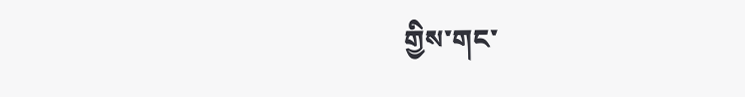གྱིས་གང་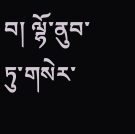བ། ལྷོ་ནུབ་ཏུ་གསེར་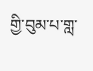གྱི་བུམ་པ་གླ་